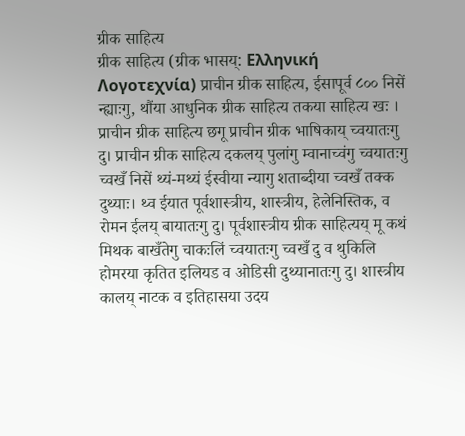ग्रीक साहित्य
ग्रीक साहित्य (ग्रीक भासय्: Ελληνική Λογοτεχνία) प्राचीन ग्रीक साहित्य, ईसापूर्व ८०० निसें न्ह्याःगु, थौंया आधुनिक ग्रीक साहित्य तकया साहित्य खः ।
प्राचीन ग्रीक साहित्य छगू प्राचीन ग्रीक भाषिकाय् च्वयातःगु दु। प्राचीन ग्रीक साहित्य दकलय् पुलांगु म्वानाच्वंगु च्वयातःगु च्वखँ निसें थ्यं-मथ्यं ईस्वीया न्यागु शताब्दीया च्वखँ तक्क दुथ्याः। थ्व ईयात पूर्वशास्त्रीय, शास्त्रीय, हेलेनिस्तिक, व रोमन ईलय् बायातःगु दु। पूर्वशास्त्रीय ग्रीक साहित्यय् मू कथं मिथक बाखँतेगु चाकःलिं च्वयातःगु च्वखँ दु व थुकिलि होमरया कृतित इलियड व ओडिसी दुथ्यानातःगु दु। शास्त्रीय कालय् नाटक व इतिहासया उदय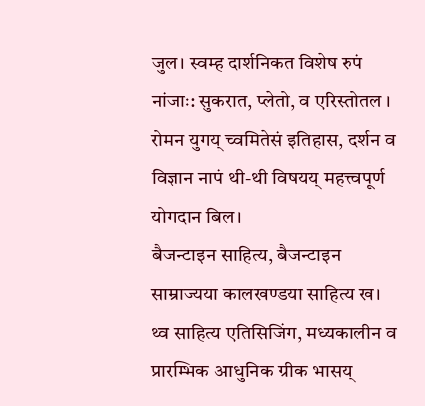जुल। स्वम्ह दार्शनिकत विशेष रुपं नांजाः: सुकरात, प्लेतो, व एरिस्तोतल । रोमन युगय् च्वमितेसं इतिहास, दर्शन व विज्ञान नापं थी-थी विषयय् महत्त्वपूर्ण योगदान बिल।
बैजन्टाइन साहित्य, बैजन्टाइन साम्राज्यया कालखण्डया साहित्य ख। थ्व साहित्य एतिसिजिंग, मध्यकालीन व प्रारम्भिक आधुनिक ग्रीक भासय्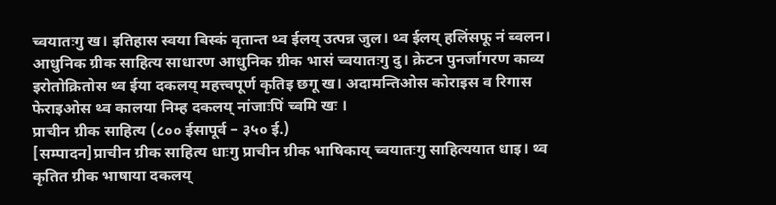च्वयातःगु ख। इतिहास स्वया बिस्कं वृतान्त थ्व ईलय् उत्पन्न जुल। थ्व ईलय् हलिंसफू नं ब्वलन।
आधुनिक ग्रीक साहित्य साधारण आधुनिक ग्रीक भासं च्वयातःगु दु। क्रेटन पुनर्जागरण काव्य इरोतोक्रितोस थ्व ईया दकलय् महत्त्वपूर्ण कृतिइ छगू ख। अदामन्तिओस कोराइस व रिगास फेराइओस थ्व कालया निम्ह दकलय् नांजाःपिं च्वमि खः ।
प्राचीन ग्रीक साहित्य (८०० ईसापूर्व – ३५० ई.)
[सम्पादन]प्राचीन ग्रीक साहित्य धाःगु प्राचीन ग्रीक भाषिकाय् च्वयातःगु साहित्ययात धाइ। थ्व कृतित ग्रीक भाषाया दकलय्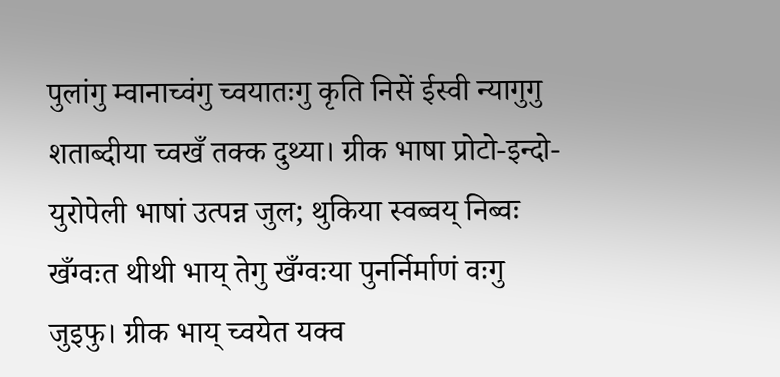पुलांगु म्वानाच्वंगु च्वयातःगु कृति निसें ईस्वी न्यागुगु शताब्दीया च्वखँ तक्क दुथ्या। ग्रीक भाषा प्रोटो-इन्दो-युरोपेली भाषां उत्पन्न जुल; थुकिया स्वब्वय् निब्वः खँग्वःत थीथी भाय् तेगु खँग्वःया पुनर्निर्माणं वःगु जुइफु। ग्रीक भाय् च्वयेत यक्व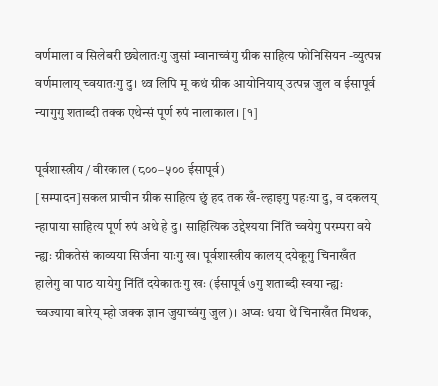वर्णमाला व सिलेबरी छ्येलातःगु जुसां म्वानाच्वंगु ग्रीक साहित्य फोनिसियन -व्युत्पन्न वर्णमालाय् च्वयातःगु दु। थ्व लिपि मू कथं ग्रीक आयोनियाय् उत्पन्न जुल व ईसापूर्व न्यागुगु शताब्दी तक्क एथेन्सं पूर्ण रुपं नालाकाल। [१]

पूर्वशास्त्रीय / वीरकाल (८००–५०० ईसापूर्व)
[सम्पादन]सकल प्राचीन ग्रीक साहित्य छुं हद तक खँ-ल्हाइगु पहःया दु, व दकलय् न्हापाया साहित्य पूर्ण रुपं अथे हे दु। साहित्यिक उद्देश्यया निंतिं च्वयेगु परम्परा वये न्ह्यः ग्रीकतेसं काव्यया सिर्जना याःगु ख। पूर्वशास्त्रीय कालय् दयेकूगु चिनाखँत हालेगु वा पाठ यायेगु निंतिं दयेकातःगु खः (ईसापूर्व ७गु शताब्दी स्वया न्ह्यः च्वज्याया बारेय् म्हो जक्क ज्ञान जुयाच्वंगु जुल)। अप्वः धया थें चिनाखँत मिथक,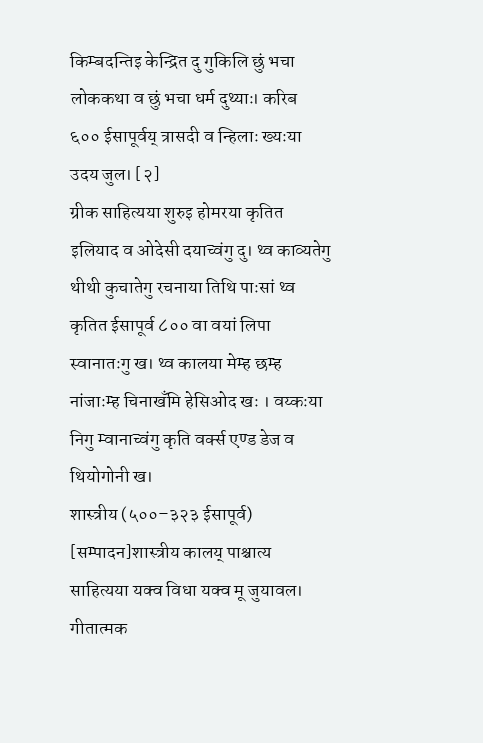किम्बदन्तिइ केन्द्रित दु गुकिलि छुं भचा लोककथा व छुं भचा धर्म दुथ्याः। करिब ६०० ईसापूर्वय् त्रासदी व न्हिलाः ख्यःया उदय जुल। [२]
ग्रीक साहित्यया शुरुइ होमरया कृतित इलियाद व ओदेसी दयाच्वंगु दु। थ्व काव्यतेगु थीथी कुचातेगु रचनाया तिथि पाःसां थ्व कृतित ईसापूर्व ८०० वा वयां लिपा स्वानातःगु ख। थ्व कालया मेम्ह छम्ह नांजाःम्ह चिनाखँमि हेसिओद खः । वय्कःया निगु म्वानाच्वंगु कृति वर्क्स एण्ड डेज व थियोगोनी ख।
शास्त्रीय (५००–३२३ ईसापूर्व)
[सम्पादन]शास्त्रीय कालय् पाश्चात्य साहित्यया यक्व विधा यक्व मू जुयावल। गीतात्मक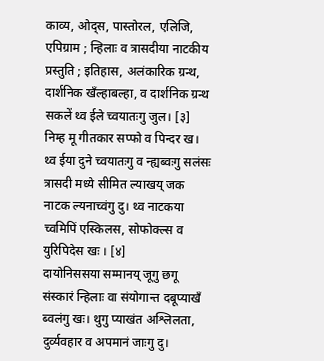काव्य, ओद्स, पास्तोरल, एलिजि, एपिग्राम ; न्हिलाः व त्रासदीया नाटकीय प्रस्तुति ; इतिहास, अलंकारिक ग्रन्थ, दार्शनिक खँल्हाबल्हा, व दार्शनिक ग्रन्थ सकलें थ्व ईले च्वयातःगु जुल। [३]
निम्ह मू गीतकार सप्फो व पिन्दर ख। थ्व ईया दुने च्वयातःगु व न्ह्यब्वःगु सलंसः त्रासदी मध्ये सीमित ल्याखय् जक नाटक ल्यनाच्वंगु दु। थ्व नाटकया च्वमिपिं एस्किलस, सोफोक्ल्स व युरिपिदेस खः । [४]
दायोनिससया सम्मानय् जूगु छगू संस्कारं न्हिलाः वा संयोगान्त दबूप्याखँ ब्वलंगु खः। थुगु प्याखंत अश्लिलता, दुर्व्यवहार व अपमानं जाःगु दु।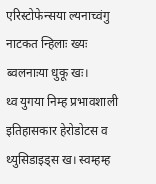एरिस्टोफेन्सया ल्यनाच्वंगु नाटकत न्हिलाः ख्यः ब्वलनाःया धुकू खः।
थ्व युगया निम्ह प्रभावशाली इतिहासकार हेरोडोटस व थ्युसिडाइड्स ख। स्वम्हम्ह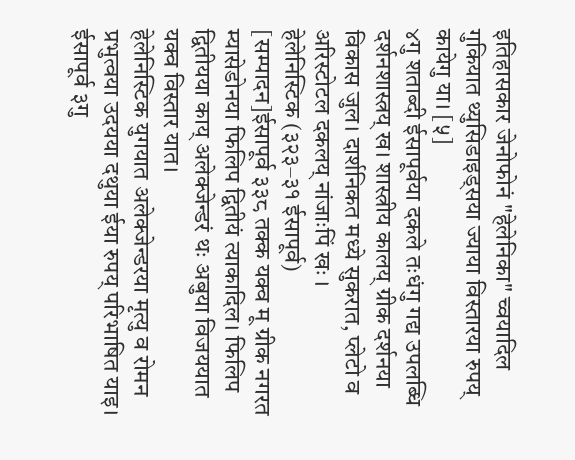इतिहासकार जेनोफोनं "हेलेनिका" च्वयादिल गुकियात थ्युसिडाइड्सया ज्याया विस्तारया रुपय् कायेगु या। [५]
४गु शताब्दी ईसापूर्वया दकले तःधंगु गद्य उपलब्धि दर्शनशास्त्रय् ख। शास्त्रीय कालय् ग्रीक दर्शनया विकास जुल। दार्शनिकत मध्ये सुकरात, प्लेटो व अरिस्टोटल दकलय् नांजाःपिं खः ।
हेलेनिस्टिक (३२३–३१ ईसापूर्व)
[सम्पादन]ईसापूर्व ३३८ तक्क यक्व मू ग्रीक नगरत म्यासेडोनया फिलिप द्वितीयं त्याकादिल। फिलिप द्वितीयया काय् अलेक्जेन्डरं थः अबुया विजययात यक्व विस्तार यात।
हेलेनिस्टिक युगयात अलेक्जेन्डरया मृत्यु व रोमन प्रभुत्वया उदयया दथुया ईया रुपय् परिभाषित याइ। ईसापूर्व ३गु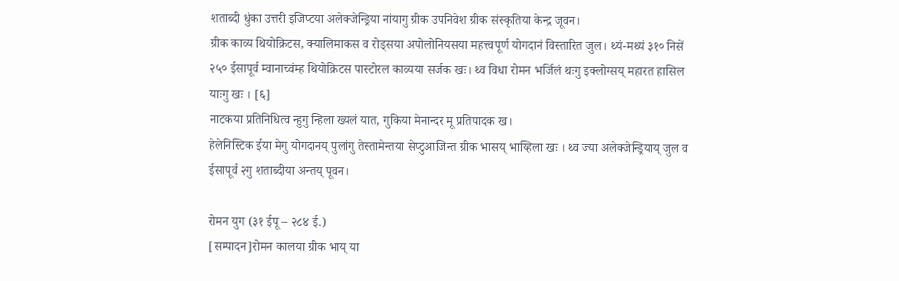शताब्दी धुंका उत्तरी इजिप्टया अलेक्जेन्ड्रिया नांयागु ग्रीक उपनिवेश ग्रीक संस्कृतिया केन्द्र जूवन।
ग्रीक काव्य थियोक्रिटस, क्यालिमाकस व रोड्सया अपोलोनियसया महत्त्वपूर्ण योगदानं विस्तारित जुल। थ्यं-मथ्यं ३१० निसें २५० ईसापूर्व म्वानाच्वंम्ह थियोक्रिटस पास्टोरल काव्यया सर्जक खः। थ्व विधा रोमन भर्जिलं थःगु इक्लोग्सय् महारत हासिल याःगु खः । [६]
नाटकया प्रतिनिधित्व न्हुगु न्हिला ख्यलं यात, गुकिया मेनान्दर मू प्रतिपादक ख।
हेलेनिस्टिक ईया मेगु योगदानय् पुलांगु तेस्तामेन्तया सेप्टुआजिन्त ग्रीक भासय् भाय्हिला खः । थ्व ज्या अलेक्जेन्ड्रियाय् जुल व ईसापूर्व २गु शताब्दीया अन्तय् पूवन।

रोमन युग (३१ ईपू – २८४ ई.)
[सम्पादन]रोमन कालया ग्रीक भाय् या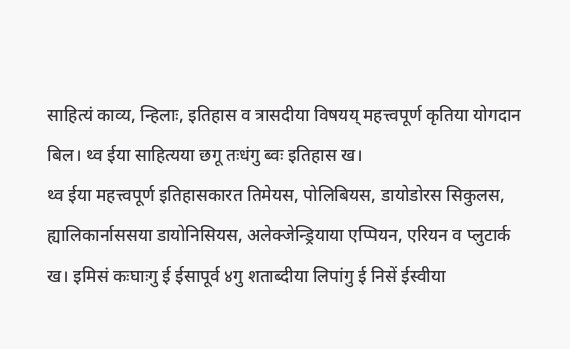साहित्यं काव्य, न्हिलाः, इतिहास व त्रासदीया विषयय् महत्त्वपूर्ण कृतिया योगदान बिल। थ्व ईया साहित्यया छगू तःधंगु ब्वः इतिहास ख।
थ्व ईया महत्त्वपूर्ण इतिहासकारत तिमेयस, पोलिबियस, डायोडोरस सिकुलस, ह्यालिकार्नाससया डायोनिसियस, अलेक्जेन्ड्रियाया एप्पियन, एरियन व प्लुटार्क ख। इमिसं कःघाःगु ई ईसापूर्व ४गु शताब्दीया लिपांगु ई निसें ईस्वीया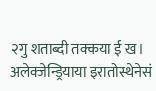२गु शताब्दी तक्कया ई ख।
अलेक्जेन्ड्रियाया इरातोस्थेनेसं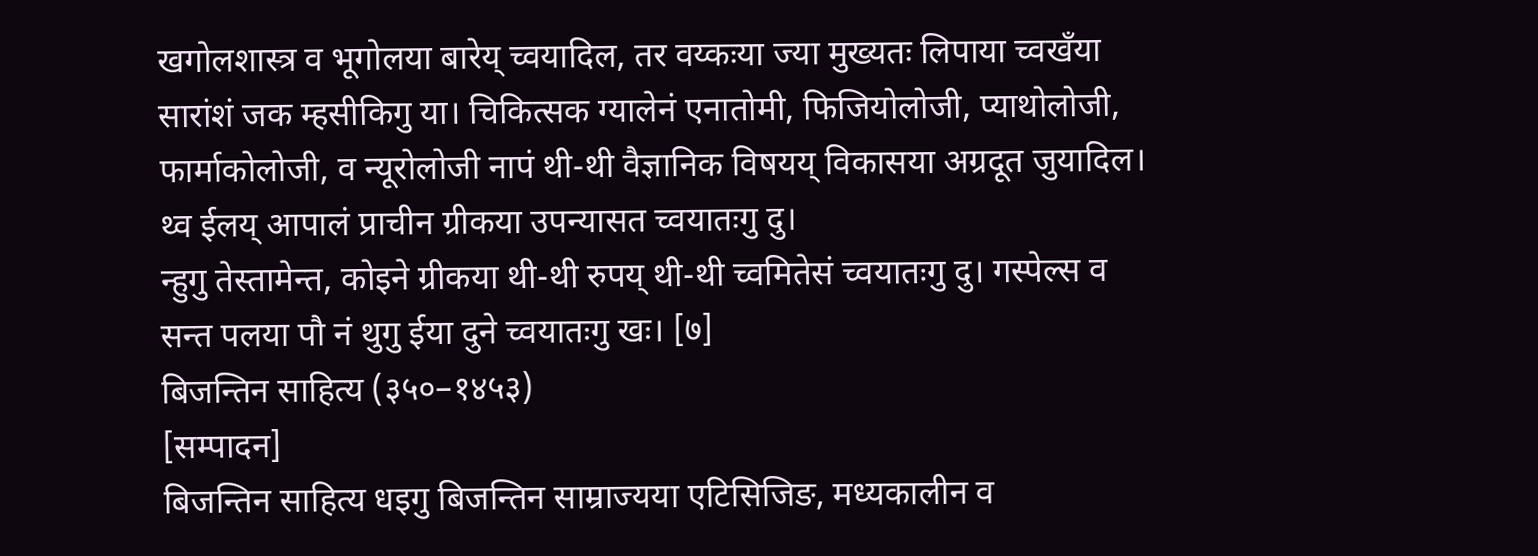खगोलशास्त्र व भूगोलया बारेय् च्वयादिल, तर वय्कःया ज्या मुख्यतः लिपाया च्वखँया सारांशं जक म्हसीकिगु या। चिकित्सक ग्यालेनं एनातोमी, फिजियोलोजी, प्याथोलोजी, फार्माकोलोजी, व न्यूरोलोजी नापं थी-थी वैज्ञानिक विषयय् विकासया अग्रदूत जुयादिल। थ्व ईलय् आपालं प्राचीन ग्रीकया उपन्यासत च्वयातःगु दु।
न्हुगु तेस्तामेन्त, कोइने ग्रीकया थी-थी रुपय् थी-थी च्वमितेसं च्वयातःगु दु। गस्पेल्स व सन्त पलया पौ नं थुगु ईया दुने च्वयातःगु खः। [७]
बिजन्तिन साहित्य (३५०–१४५३)
[सम्पादन]
बिजन्तिन साहित्य धइगु बिजन्तिन साम्राज्यया एटिसिजिङ, मध्यकालीन व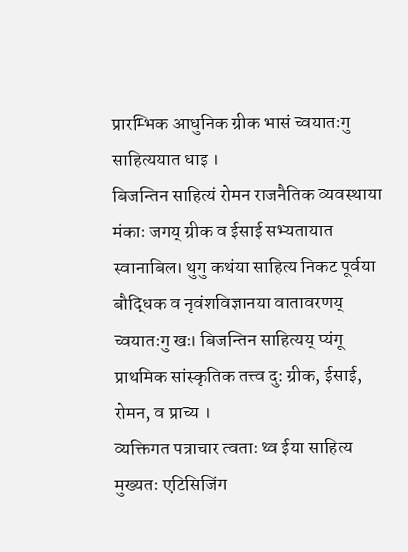प्रारम्भिक आधुनिक ग्रीक भासं च्वयातःगु साहित्ययात धाइ ।
बिजन्तिन साहित्यं रोमन राजनैतिक व्यवस्थाया मंकाः जगय् ग्रीक व ईसाई सभ्यतायात स्वानाबिल। थुगु कथंया साहित्य निकट पूर्वया बौद्धिक व नृवंशविज्ञानया वातावरणय् च्वयातःगु खः। बिजन्तिन साहित्यय् प्यंगू प्राथमिक सांस्कृतिक तत्त्व दु: ग्रीक, ईसाई, रोमन, व प्राच्य ।
व्यक्तिगत पत्राचार त्वताः थ्व ईया साहित्य मुख्यतः एटिसिजिंग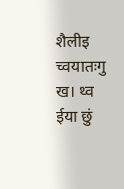शैलीइ च्वयातःगु ख। थ्व ईया छुं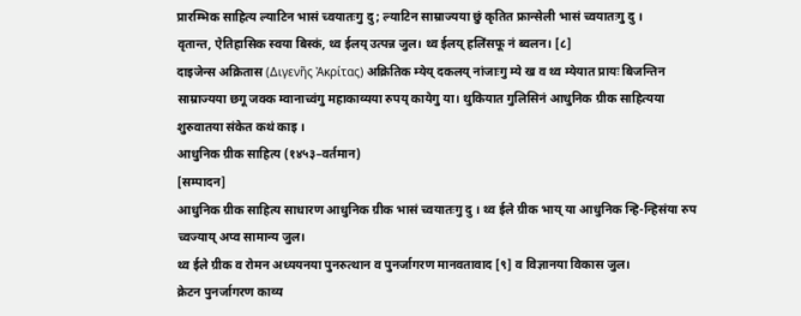प्रारम्भिक साहित्य ल्याटिन भासं च्वयातःगु दु ; ल्याटिन साम्राज्यया छुं कृतित फ्रान्सेली भासं च्वयातःगु दु ।
वृतान्त, ऐतिहासिक स्वया बिस्कं, थ्व ईलय् उत्पन्न जुल। थ्व ईलय् हलिंसफू नं ब्वलन। [८]
दाइजेन्स अक्रितास (Διγενῆς Ἀκρίτας) अक्रितिक म्येय् दकलय् नांजाःगु म्ये ख व थ्व म्येयात प्रायः बिजन्तिन साम्राज्यया छगू जक्क म्वानाच्वंगु महाकाव्यया रुपय् कायेगु या। थुकियात गुलिसिनं आधुनिक ग्रीक साहित्यया शुरुवातया संकेत कथं काइ ।
आधुनिक ग्रीक साहित्य (१४५३–वर्तमान)
[सम्पादन]
आधुनिक ग्रीक साहित्य साधारण आधुनिक ग्रीक भासं च्वयातःगु दु । थ्व ईले ग्रीक भाय् या आधुनिक न्हि-न्हिसंया रुप च्वज्याय् अप्व सामान्य जुल।
थ्व ईले ग्रीक व रोमन अध्ययनया पुनरुत्थान व पुनर्जागरण मानवतावाद [९] व विज्ञानया विकास जुल।
क्रेटन पुनर्जागरण काव्य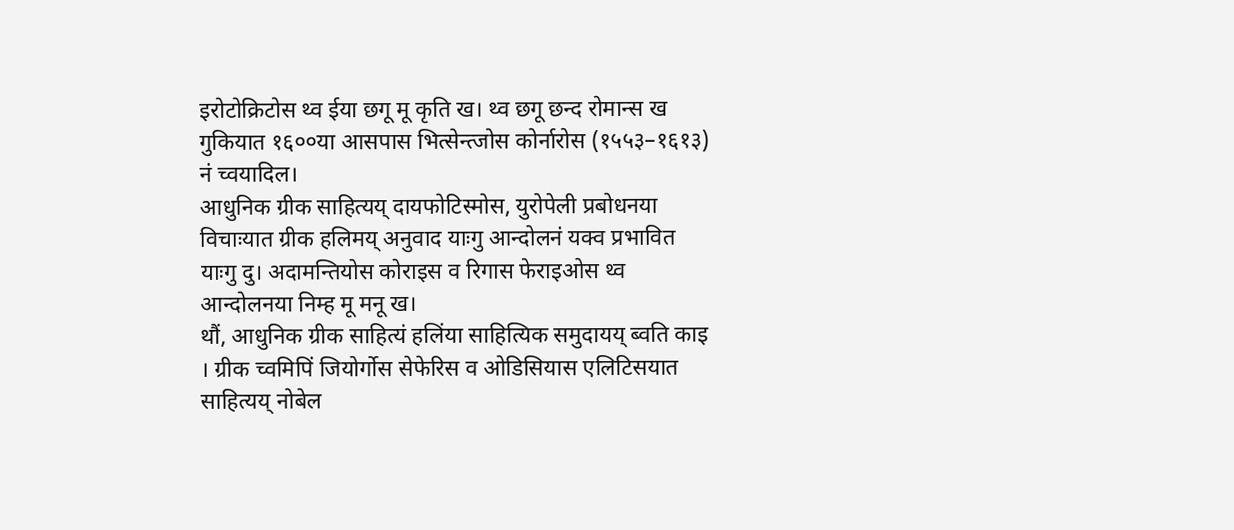इरोटोक्रिटोस थ्व ईया छगू मू कृति ख। थ्व छगू छन्द रोमान्स ख गुकियात १६००या आसपास भित्सेन्त्जोस कोर्नारोस (१५५३–१६१३) नं च्वयादिल।
आधुनिक ग्रीक साहित्यय् दायफोटिस्मोस, युरोपेली प्रबोधनया विचाःयात ग्रीक हलिमय् अनुवाद याःगु आन्दोलनं यक्व प्रभावित याःगु दु। अदामन्तियोस कोराइस व रिगास फेराइओस थ्व आन्दोलनया निम्ह मू मनू ख।
थौं, आधुनिक ग्रीक साहित्यं हलिंया साहित्यिक समुदायय् ब्वति काइ । ग्रीक च्वमिपिं जियोर्गोस सेफेरिस व ओडिसियास एलिटिसयात साहित्यय् नोबेल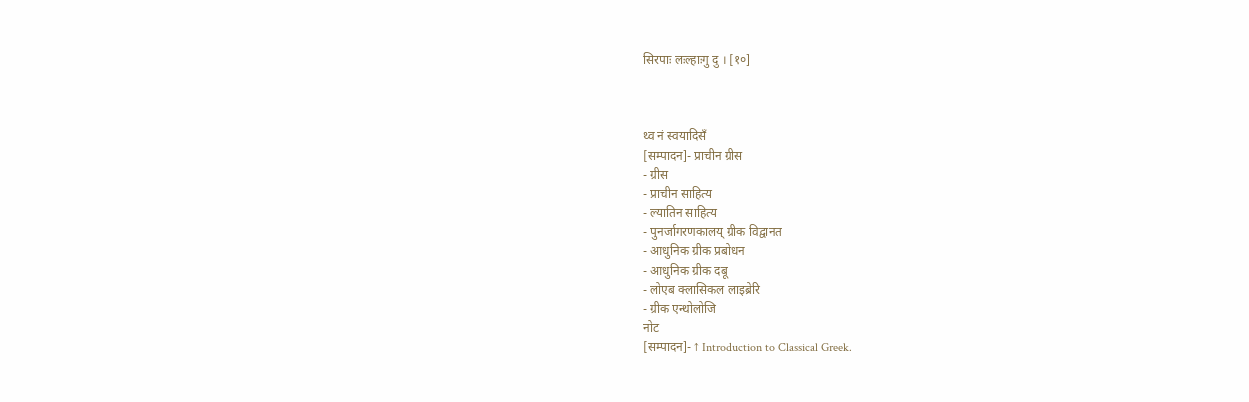सिरपाः लःल्हाःगु दु । [१०]



थ्व नं स्वयादिसँ
[सम्पादन]- प्राचीन ग्रीस
- ग्रीस
- प्राचीन साहित्य
- ल्यातिन साहित्य
- पुनर्जागरणकालय् ग्रीक विद्वानत
- आधुनिक ग्रीक प्रबोधन
- आधुनिक ग्रीक दबू
- लोएब क्लासिकल लाइब्रेरि
- ग्रीक एन्थोलोजि
नोट
[सम्पादन]- ↑ Introduction to Classical Greek.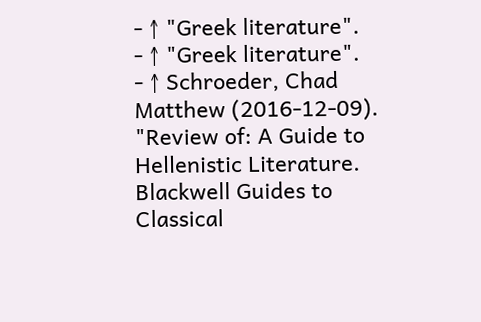- ↑ "Greek literature".
- ↑ "Greek literature".
- ↑ Schroeder, Chad Matthew (2016-12-09). "Review of: A Guide to Hellenistic Literature. Blackwell Guides to Classical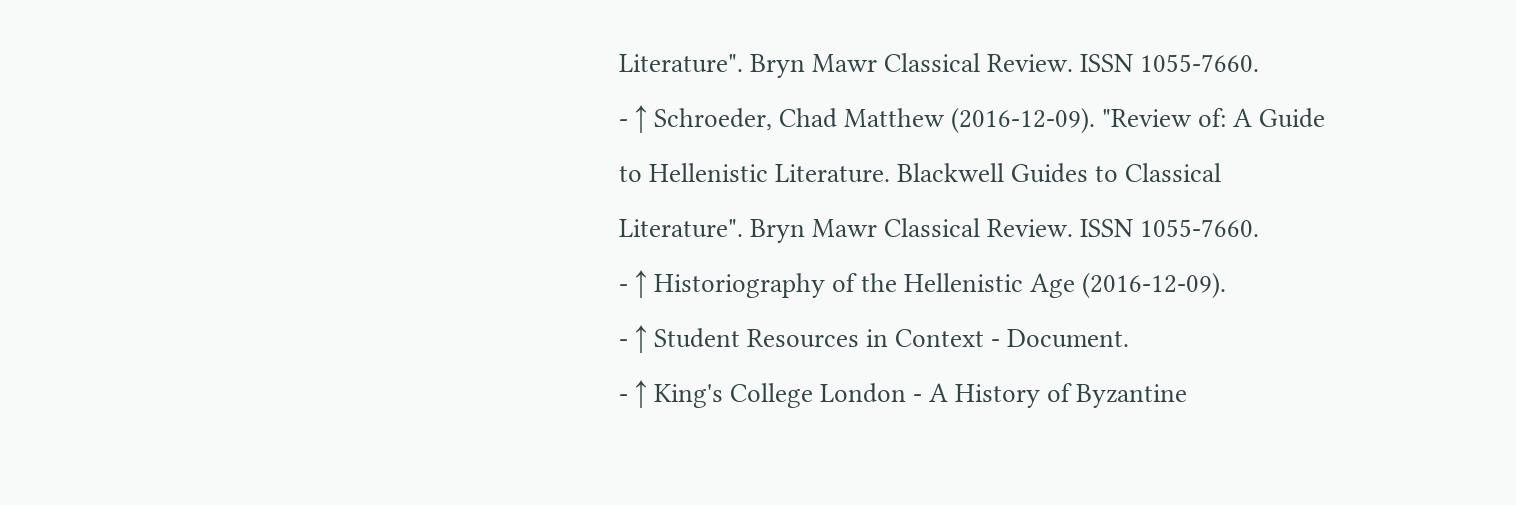Literature". Bryn Mawr Classical Review. ISSN 1055-7660.
- ↑ Schroeder, Chad Matthew (2016-12-09). "Review of: A Guide to Hellenistic Literature. Blackwell Guides to Classical Literature". Bryn Mawr Classical Review. ISSN 1055-7660.
- ↑ Historiography of the Hellenistic Age (2016-12-09).
- ↑ Student Resources in Context - Document.
- ↑ King's College London - A History of Byzantine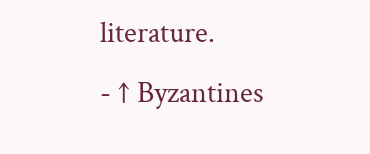literature.
- ↑ Byzantines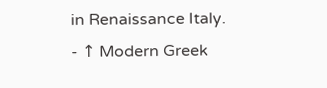in Renaissance Italy.
- ↑ Modern Greek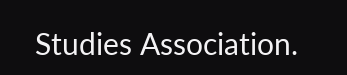Studies Association.